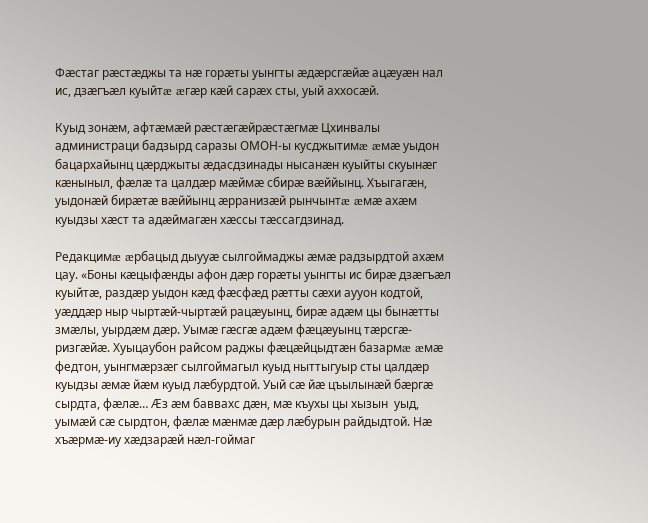Фæстаг рæстæджы та нæ горæты уынгты æдæрсгæйæ ацæуæн нал ис, дзæгъæл куыйтæ æгæр кæй сарæх сты, уый аххосæй.

Куыд зонæм, афтæмæй рæстæгæйрæстæгмæ Цхинвалы администраци бадзырд саразы ОМОН-ы кусджытимæ æмæ уыдон бацархайынц цæрджыты æдасдзинады нысанæн куыйты скуынæг кæныныл, фæлæ та цалдæр мæймæ сбирæ вæййынц. Хъыгагæн, уыдонæй бирæтæ вæййынц æрранизæй рынчынтæ æмæ ахæм куыдзы хæст та адæймагæн хæссы тæссагдзинад.

Редакцимæ æрбацыд дыууæ сылгоймаджы æмæ радзырдтой ахæм цау. «Боны кæцыфæнды афон дæр горæты уынгты ис бирæ дзæгъæл куыйтæ, раздæр уыдон кæд фæсфæд рæтты сæхи аууон кодтой, уæддæр ныр чыртæй-чыртæй рацæуынц, бирæ адæм цы бынæтты змæлы, уырдæм дæр. Уымæ гæсгæ адæм фæцæуынц тæрсгæ-ризгæйæ. Хуыцаубон райсом раджы фæцæйцыдтæн базармæ æмæ федтон, уынгмæрзæг сылгоймагыл куыд ныттыгуыр сты цалдæр куыдзы æмæ йæм куыд лæбурдтой. Уый сæ йæ цъылынæй бæргæ сырдта, фæлæ… Æз æм баввахс дæн, мæ къухы цы хызын  уыд, уымæй сæ сырдтон, фæлæ мæнмæ дæр лæбурын райдыдтой. Нæ хъæрмæ-иу хæдзарæй нæл-гоймаг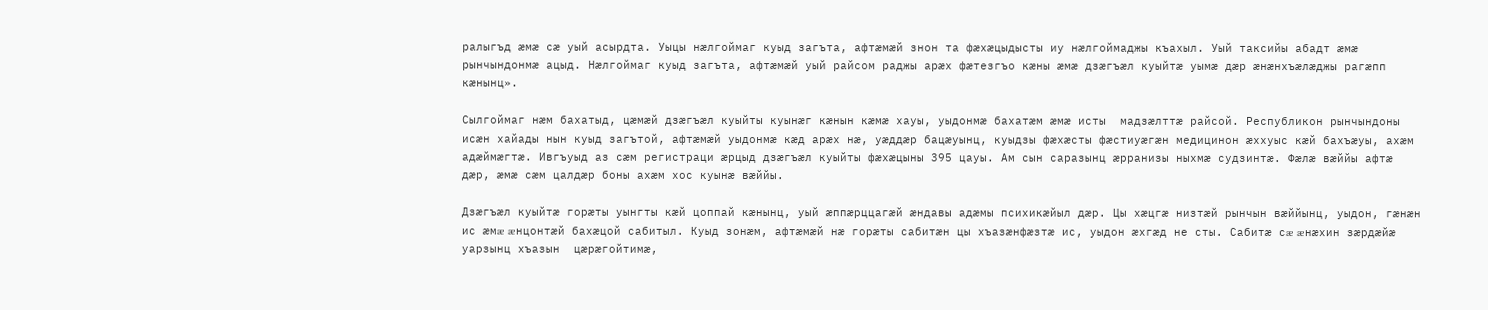ралыгъд æмæ сæ уый асырдта. Уыцы нæлгоймаг куыд загъта, афтæмæй знон та фæхæцыдысты иу нæлгоймаджы къахыл. Уый таксийы абадт æмæ рынчындонмæ ацыд. Нæлгоймаг куыд загъта, афтæмæй уый райсом раджы арæх фæтезгъо кæны æмæ дзæгъæл куыйтæ уымæ дæр æнæнхъæлæджы рагæпп кæнынц».

Сылгоймаг нæм бахатыд, цæмæй дзæгъæл куыйты куынæг кæнын кæмæ хауы, уыдонмæ бахатæм æмæ исты  мадзæлттæ райсой. Республикон рынчындоны исæн хайады нын куыд загътой, афтæмæй уыдонмæ кæд арæх нæ, уæддæр бацæуынц, куыдзы фæхæсты фæстиуæгæн медицинон æххуыс кæй бахъæуы, ахæм адæймæгтæ. Ивгъуыд аз сæм регистраци æрцыд дзæгъæл куыйты фæхæцыны 395 цауы. Ам сын саразынц æрранизы ныхмæ судзинтæ. Фæлæ вæййы афтæ дæр, æмæ сæм цалдæр боны ахæм хос куынæ вæййы.

Дзæгъæл куыйтæ горæты уынгты кæй цоппай кæнынц, уый æппæрццагæй æндавы адæмы психикæйыл дæр. Цы хæцгæ низтæй рынчын вæййынц, уыдон, гæнæн ис æмæ æнцонтæй бахæцой сабитыл. Куыд зонæм, афтæмæй нæ горæты сабитæн цы хъазæнфæзтæ ис, уыдон æхгæд не сты. Сабитæ сæ æнæхин зæрдæйæ уарзынц хъазын  цæрæгойтимæ,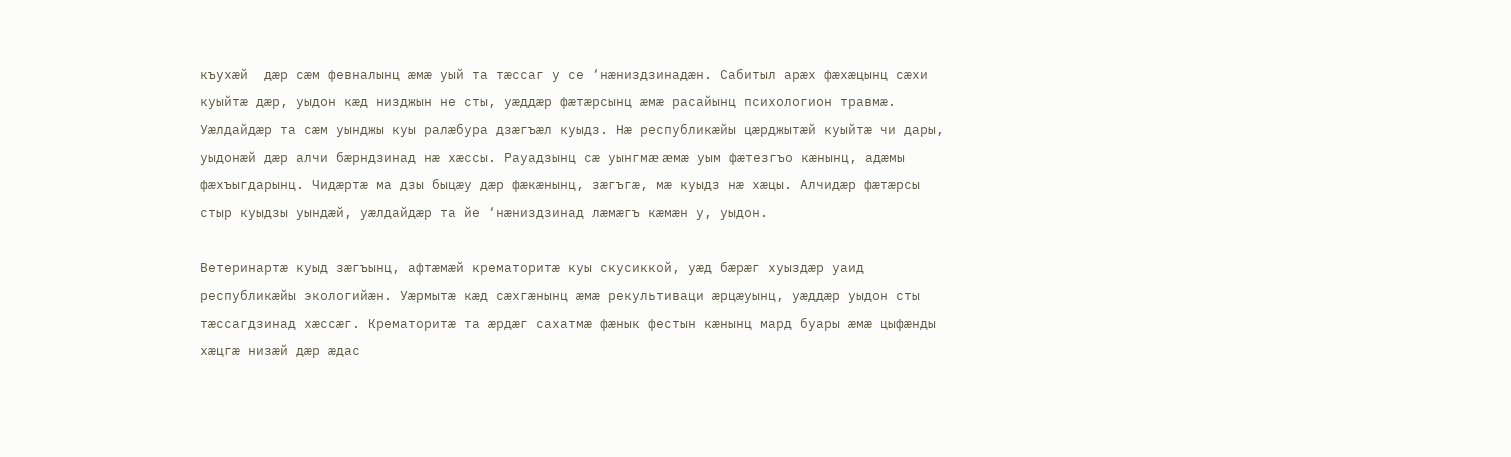къухæй  дæр сæм февналынц æмæ уый та тæссаг у се ‘нæниздзинадæн. Сабитыл арæх фæхæцынц сæхи куыйтæ дæр, уыдон кæд низджын не сты, уæддæр фæтæрсынц æмæ расайынц психологион травмæ. Уæлдайдæр та сæм уынджы куы ралæбура дзæгъæл куыдз. Нæ республикæйы цæрджытæй куыйтæ чи дары, уыдонæй дæр алчи бæрндзинад нæ хæссы. Рауадзынц сæ уынгмæ æмæ уым фæтезгъо кæнынц, адæмы фæхъыгдарынц. Чидæртæ ма дзы быцæу дæр фæкæнынц, зæгъгæ, мæ куыдз нæ хæцы. Алчидæр фæтæрсы стыр куыдзы уындæй, уæлдайдæр та йе ‘нæниздзинад лæмæгъ кæмæн у, уыдон.

Ветеринартæ куыд зæгъынц, афтæмæй крематоритæ куы скусиккой, уæд бæрæг хуыздæр уаид республикæйы экологийæн. Уæрмытæ кæд сæхгæнынц æмæ рекультиваци æрцæуынц, уæддæр уыдон сты тæссагдзинад хæссæг. Крематоритæ та æрдæг сахатмæ фæнык фестын кæнынц мард буары æмæ цыфæнды хæцгæ низæй дæр æдас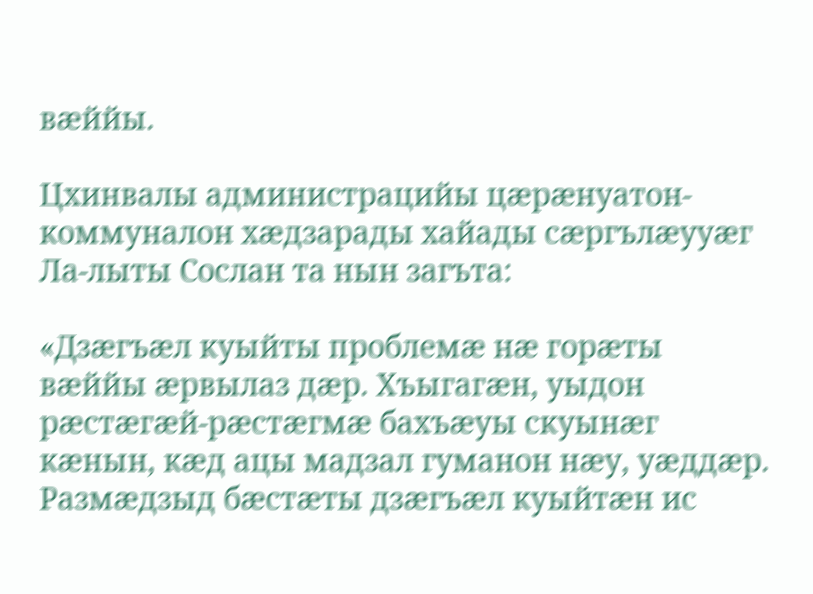вæййы.

Цхинвалы администрацийы цæрæнуатон-коммуналон хæдзарады хайады сæргълæууæг Ла-лыты Сослан та нын загъта:

«Дзæгъæл куыйты проблемæ нæ горæты вæййы æрвылаз дæр. Хъыгагæн, уыдон рæстæгæй-рæстæгмæ бахъæуы скуынæг кæнын, кæд ацы мадзал гуманон нæу, уæддæр. Размæдзыд бæстæты дзæгъæл куыйтæн ис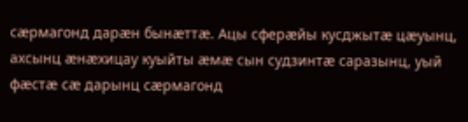сæрмагонд дарæн бынæттæ. Ацы сферæйы кусджытæ цæуынц, ахсынц æнæхицау куыйты æмæ сын судзинтæ саразынц, уый фæстæ сæ дарынц сæрмагонд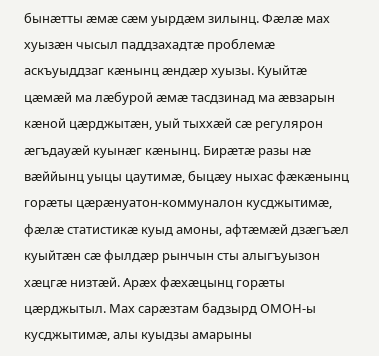бынæтты æмæ сæм уырдæм зилынц. Фæлæ мах хуызæн чысыл паддзахадтæ проблемæ аскъуыддзаг кæнынц æндæр хуызы. Куыйтæ цæмæй ма лæбурой æмæ тасдзинад ма æвзарын кæной цæрджытæн, уый тыххæй сæ регулярон æгъдауæй куынæг кæнынц. Бирæтæ разы нæ вæййынц уыцы цаутимæ, быцæу ныхас фæкæнынц горæты цæрæнуатон-коммуналон кусджытимæ, фæлæ статистикæ куыд амоны, афтæмæй дзæгъæл куыйтæн сæ фылдæр рынчын сты алыгъуызон хæцгæ низтæй. Арæх фæхæцынц горæты цæрджытыл. Мах сарæзтам бадзырд ОМОН-ы кусджытимæ, алы куыдзы амарыны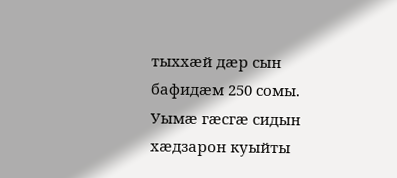тыххæй дæр сын бафидæм 250 сомы. Уымæ гæсгæ сидын хæдзарон куыйты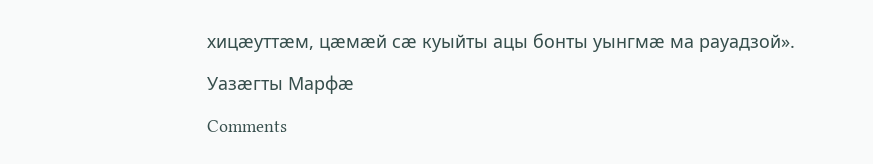хицæуттæм, цæмæй сæ куыйты ацы бонты уынгмæ ма рауадзой».

Уазæгты Марфæ

Comments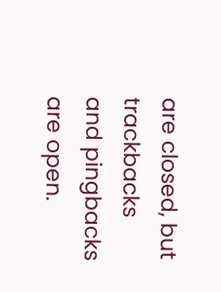are closed, but trackbacks and pingbacks are open.